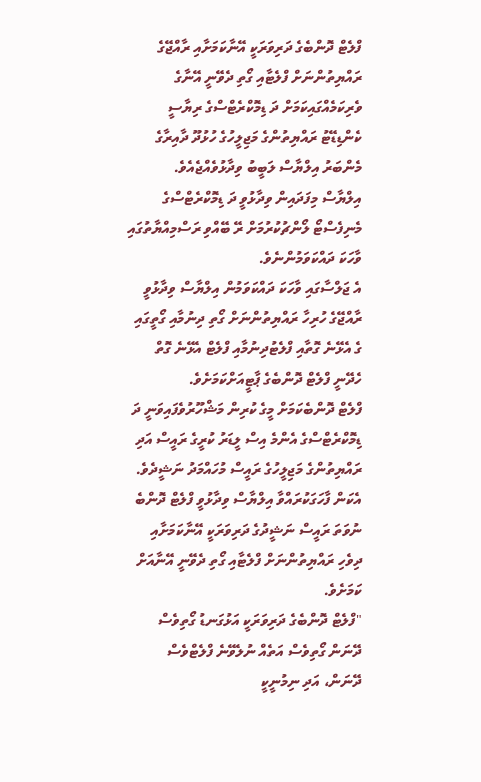ފްލެޓް ދޮންބެގެ ދަރިވަރަކީ އޭނާކަމަށާއި ރާއްޖޭގެ ރައްޔިތުންނަށް ފްލެޓާއި ގޯތި ދެވޭނީ އޭނާގެ ވެރިކަމެއްގައިކަމަށް ދަ ޑިމޮކްރެޓްސްގެ ރިޔާސީ ކެންޑިޑޭޓު ރައްޔިތުންގެ މަޖިލީހުގެ ހުޅުދޫ ދާއިރާގެ މެންބަރު އިލްޔާސް ލަބީބު ވިދާޅުވެއްޖެއެވެ.
އިލްޔާސް މިފަދައިން ވިދާޅުވީ ދަ ޑިމޮކްރެޓްސްގެ މެނިފެސްޓޯ ލޯންޗުކުރުމަށް ރޭ ބޭއްވި ރަސްމިއްޔާތުގައި ވާހަކަ ދައްކަވަމުންނެވެ.
އެ ޖަލްސާގައި ވާހަކަ ދައްކަވަމުން އިލްޔާސް ވިދާޅުވީ ރާއްޖޭގެ ހުރިހާ ރައްޔިތުންނަށް ގޯތި ދިނުމާއި ގޯތީގައި ގެ އެޅޭނެ ގޮތާއި ފްލެޓުދިނުމާއި ފްލެޓް އެޅޭނެ ގޮތް ހެދޭނީ ފްލެޓް ދޮންބެގެ ޕާޓީއަށްކަމަށެވެ.
ފްލެޓް ދޮންބެކަމަށް މީގެ ކުރިން މަޝްހޫރުވެފައިވަނީ ދަ ޑިމޮކްރެޓްސްގެ އެންމެ އިސް ލީޑަރު ކުރީގެ ރައީސް އަދި ރައްޔިތުންގެ މަޖިލީހުގެ ރައީސް މުހައްމަދު ނަޝީދެވެ.
އެކަން ފާހަގަކުރައްވާ އިލްޔާސް ވިދާޅުވީ ފްލެޓް ދޮންބެ ނުވަތަ ރައީސް ނަޝީދުގެ ދަރިވަރަކީ އޭނާކަމަށާއި ދިވެހި ރައްޔިތުންނަށް ފްލެޓާއި ގޯތި ދެވޭނީ އޭނާއަށް ކަމަށެވެ.
"ފްލެޓް ދޮންބެގެ ދަރިވަރަކީ އަޅުގަނޑު ގޯތިވެސް ދޭނަން ގޯތިވެސް އަތެއް ނުލެވޭނެ ފްލެޓްވެސް ދޭނަން، އަދި ނިމުނީކީ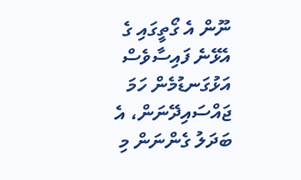ނޫން އެ ގޯތީގައި ގެ އެޅޭނެ ފައިސާވެސް އަޅުގަނޑުމެން ހަމަ ޖައްސައިދޭނަން، އެ ބަދަލު ގެންނަން މި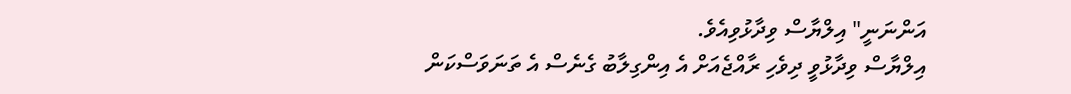އަންނަނީ" އިލްޔާސް ވިދާޅުވިއެވެ.
އިލްޔާސް ވިދާޅުވީ ދިވެހި ރާއްޖެއަށް އެ އިންގިލާބު ގެނެސް އެ ތަނަވަސްކަން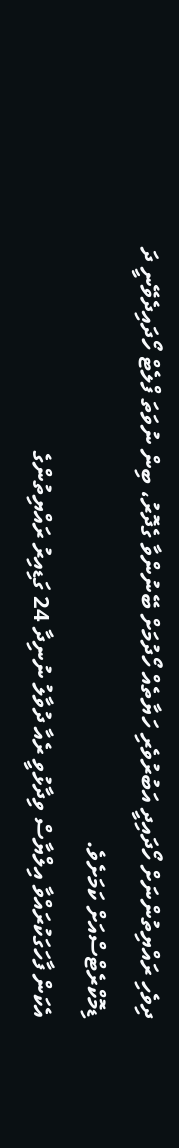ދިވެހި ރައްޔިތުންނަށް ހޯދައިދީ އަބުރުވެރި ހަޔާތެއް ހޯދުމަށް ބޭނުންވާ ގެދޮރު، ބިން ނުވަތަ ފްލެޓް ހޯދައިދެވޭނީ ދަ ޑިމޮކްރެޓްސްއަށް ކަމަށެވެ.
އެކަން ފާހަގަކުރައްވާ އިލްޔާސް ވިދާޅުވީ ރެއާ ދުވާލު ނުނިދާ 24 ގަޑިއިރު ރައްޔިތުންގެ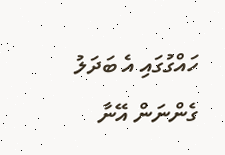ހައްގުގައި އެ ބަދަލު ގެންނަން އޭނާ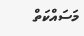މަސައްކަތް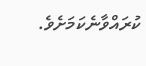ކުރައްވާނެކަމަށެވެ.